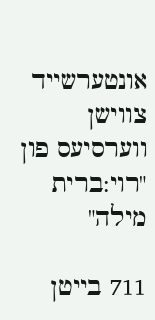אונטערשייד צווישן ווערסיעס פון "רוי:ברית מילה"

711 בייטן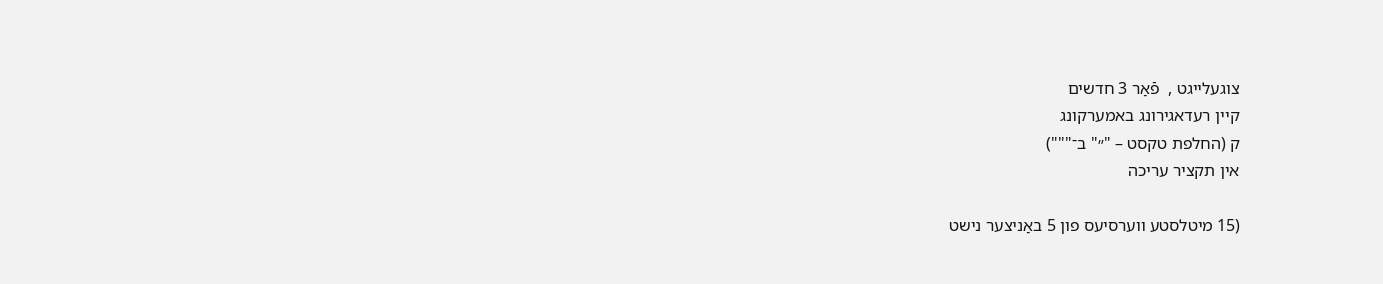צוגעלייגט ,  פֿאַר 3 חדשים
קיין רעדאגירונג באמערקונג
ק (החלפת טקסט – "״" ב־""")
אין תקציר עריכה

(15 מיטלסטע ווערסיעס פון 5 באַניצער נישט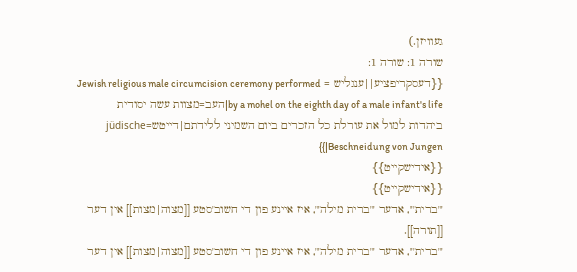געוויזן.)
שורה 1: שורה 1:
{{דעסקריפציע||ענגליש = Jewish religious male circumcision ceremony performed by a mohel on the eighth day of a male infant's life|העב=מצוות עשה יסודית ביהדות למול את עורלת כל הזכרים ביום השמיני ללידתם|דייטש=jüdische Beschneidung von Jungen|}}
{{אידישקייט}}
{{אידישקייט}}
'''ברית''', אדער '''ברית מילה''', איז איינע פון די חשוב'סטע [[מצוה|מצות]] אין דער [[תורה]].
'''ברית''', אדער '''ברית מילה''', איז איינע פון די חשוב'סטע [[מצוה|מצות]] אין דער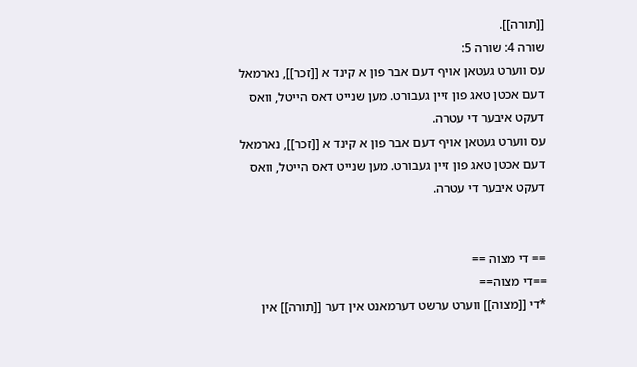[[תורה]].
שורה 4: שורה 5:
עס ווערט געטאן אויף דעם אבר פון א קינד א [[זכר]], נארמאל דעם אכטן טאג פון זיין געבורט. מען שנייט דאס הייטל, וואס דעקט איבער די עטרה.
עס ווערט געטאן אויף דעם אבר פון א קינד א [[זכר]], נארמאל דעם אכטן טאג פון זיין געבורט. מען שנייט דאס הייטל, וואס דעקט איבער די עטרה.


== די מצוה ==
==די מצוה==
*די [[מצוה]] ווערט ערשט דערמאנט אין דער [[תורה]] אין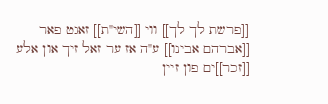[[פרשת לך לך]] ווי [[השי"ת]] זאגט פאר [[אברהם אבינו]] ע"ה אז ער זאל זיך און אלע [[זכר]]ים פון זיין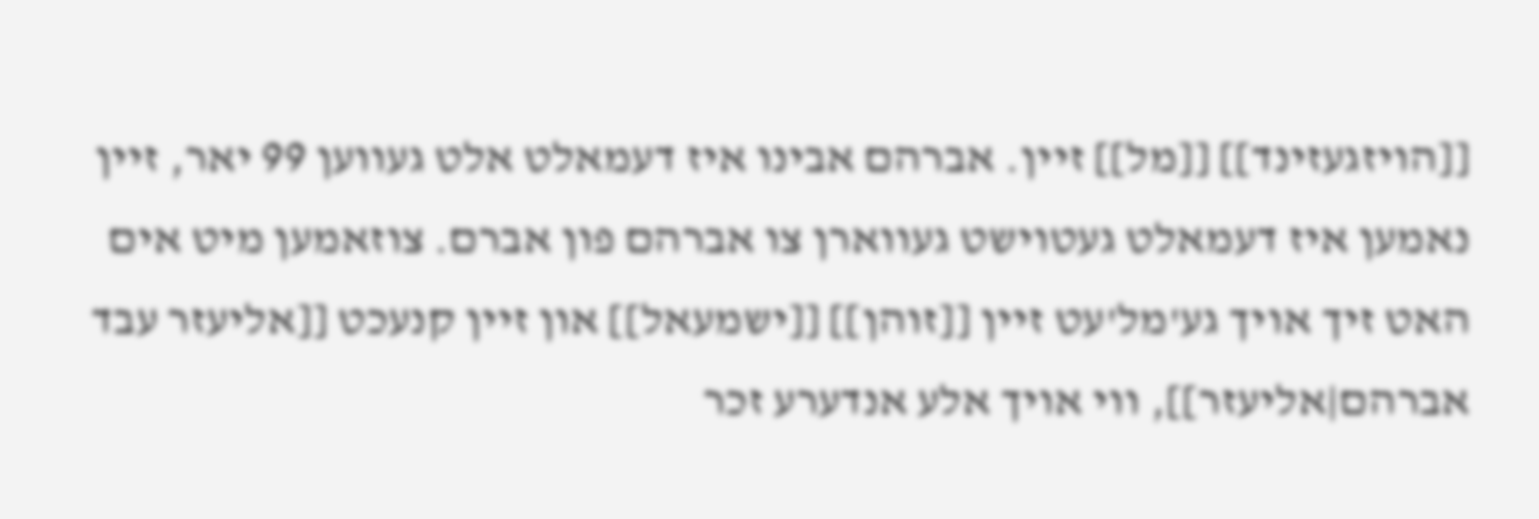[[הויזגעזינד]] [[מל]] זיין. אברהם אבינו איז דעמאלט אלט געווען 99 יאר, זיין נאמען איז דעמאלט געטוישט געווארן צו אברהם פון אברם. צוזאמען מיט אים האט זיך אויך גע'מל'עט זיין [[זוהן]] [[ישמעאל]] און זיין קנעכט [[אליעזר עבד אברהם|אליעזר]], ווי אויך אלע אנדערע זכר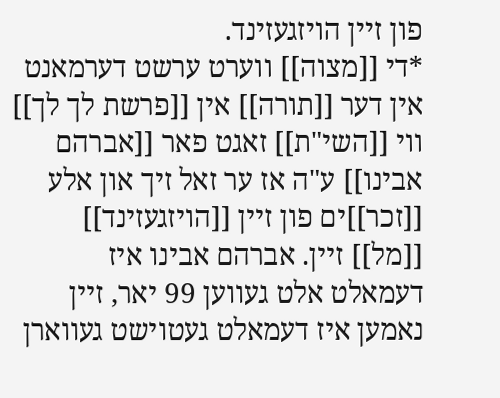פון זיין הויזגעזינד.
*די [[מצוה]] ווערט ערשט דערמאנט אין דער [[תורה]] אין [[פרשת לך לך]] ווי [[השי"ת]] זאגט פאר [[אברהם אבינו]] ע"ה אז ער זאל זיך און אלע [[זכר]]ים פון זיין [[הויזגעזינד]] [[מל]] זיין. אברהם אבינו איז דעמאלט אלט געווען 99 יאר, זיין נאמען איז דעמאלט געטוישט געווארן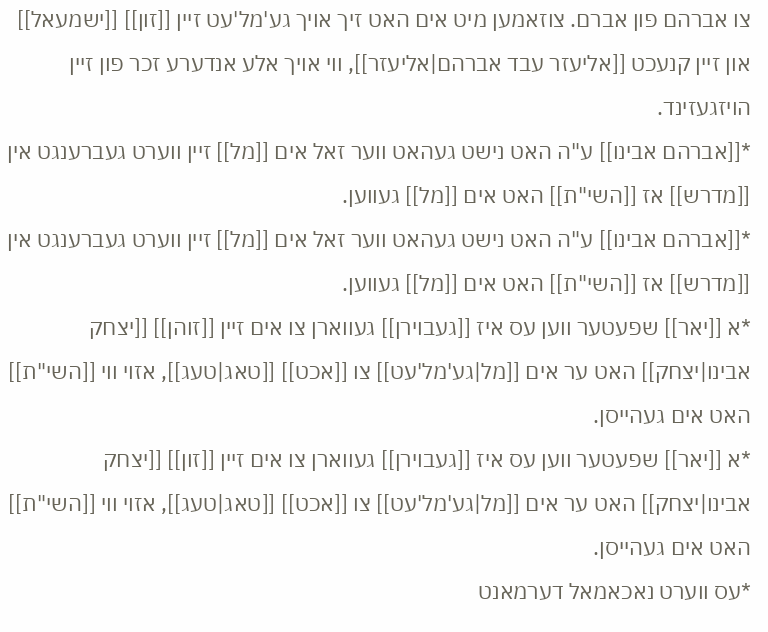צו אברהם פון אברם. צוזאמען מיט אים האט זיך אויך גע'מל'עט זיין [[זון]] [[ישמעאל]] און זיין קנעכט [[אליעזר עבד אברהם|אליעזר]], ווי אויך אלע אנדערע זכר פון זיין הויזגעזינד.
*[[אברהם אבינו]] ע"ה האט נישט געהאט ווער זאל אים [[מל]] זיין ווערט געברענגט אין [[מדרש]] אז [[השי"ת]] האט אים [[מל]] געווען.
*[[אברהם אבינו]] ע"ה האט נישט געהאט ווער זאל אים [[מל]] זיין ווערט געברענגט אין [[מדרש]] אז [[השי"ת]] האט אים [[מל]] געווען.
*א [[יאר]] שפעטער ווען עס איז [[געבוירן]] געווארן צו אים זיין [[זוהן]] [[יצחק אבינו|יצחק]] האט ער אים [[מל|גע'מל'עט]] צו [[אכט]] [[טאג|טעג]], אזוי ווי [[השי"ת]] האט אים געהייסן.
*א [[יאר]] שפעטער ווען עס איז [[געבוירן]] געווארן צו אים זיין [[זון]] [[יצחק אבינו|יצחק]] האט ער אים [[מל|גע'מל'עט]] צו [[אכט]] [[טאג|טעג]], אזוי ווי [[השי"ת]] האט אים געהייסן.
*עס ווערט נאכאמאל דערמאנט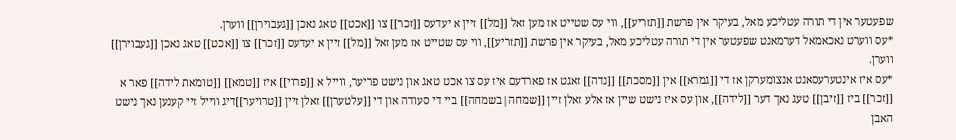שפעטער אין די תורה עטליכע מאל, בעיקר אין פרשת [[תזריע]], ווי עס שטייט אז מען זאל [[מל]] זיין א יעדעס [[זכר]] צו [[אכט]] טאג נאכן [[געבוירן]] ווערן.
*עס ווערט נאכאמאל דערמאנט שפעטער אין די תורה עטליכע מאל, בעיקר אין פרשת [[תזריע]], ווי עס שטייט אז מען זאל [[מל]] זיין א יעדעס [[זכר]] צו [[אכט]] טאג נאכן [[געבוירן]] ווערן.
*עס איז אינטערעסאנט אנצומערקן אז די [[גמרא]] אין [[מסכת]] [[נדה]] זאגט אז פארדעם איז עס צו אכט טאג און נישט פריער, ווייל א [[פרוי]] איז [[טמא]] [[טומאת לידה]] פאר א [[זכר]] ביז [[זיבן]] טעג נאך דער [[לידה]], און עס איז נישט שיין אז אלע זאלן זיין [[שמחה|בשמחה]] ביי די סעודה און די [[עלטערן]] זאלן זיין [[טרויער]]דיג ווייל זיי קענען נאך נישט האבן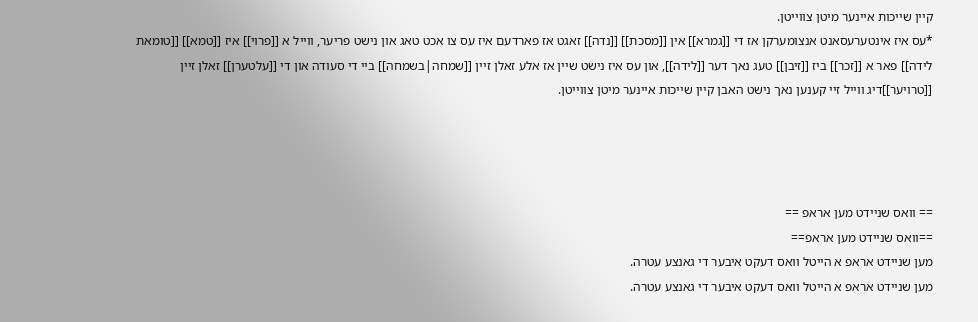קיין שייכות איינער מיטן צווייטן.
*עס איז אינטערעסאנט אנצומערקן אז די [[גמרא]] אין [[מסכת]] [[נדה]] זאגט אז פארדעם איז עס צו אכט טאג און נישט פריער, ווייל א [[פרוי]] איז [[טמא]] [[טומאת לידה]] פאר א [[זכר]] ביז [[זיבן]] טעג נאך דער [[לידה]], און עס איז נישט שיין אז אלע זאלן זיין [[שמחה|בשמחה]] ביי די סעודה און די [[עלטערן]] זאלן זיין [[טרויער]]דיג ווייל זיי קענען נאך נישט האבן קיין שייכות איינער מיטן צווייטן.




== וואס שניידט מען אראפ ==
==וואס שניידט מען אראפ==
מען שניידט אראפ א הייטל וואס דעקט איבער די גאנצע עטרה.
מען שניידט אראפ א הייטל וואס דעקט איבער די גאנצע עטרה.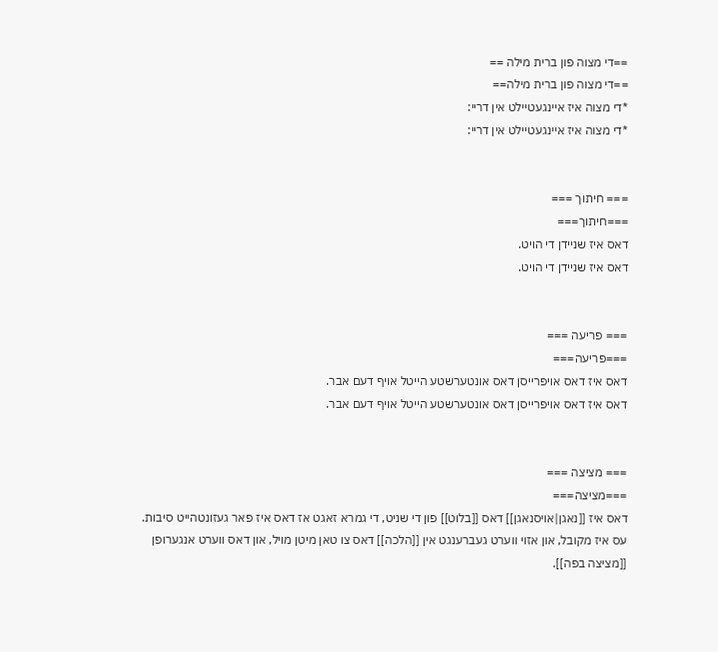==די מצוה פון ברית מילה ==
==די מצוה פון ברית מילה==
*די מצוה איז איינגעטיילט אין דריי:
*די מצוה איז איינגעטיילט אין דריי:


=== חיתוך ===
===חיתוך===
דאס איז שניידן די הויט.
דאס איז שניידן די הויט.


=== פריעה ===
===פריעה===
דאס איז דאס אויפרייסן דאס אונטערשטע הייטל אויף דעם אבר.
דאס איז דאס אויפרייסן דאס אונטערשטע הייטל אויף דעם אבר.


=== מציצה ===
===מציצה===
דאס איז [[נאגן|אויסנאגן]] דאס [[בלוט]] פון די שניט, די גמרא זאגט אז דאס איז פאר געזונטהייט סיבות. עס איז מקובל, און אזוי ווערט געברענגט אין [[הלכה]] דאס צו טאן מיטן מויל, און דאס ווערט אנגערופן [[מציצה בפה]].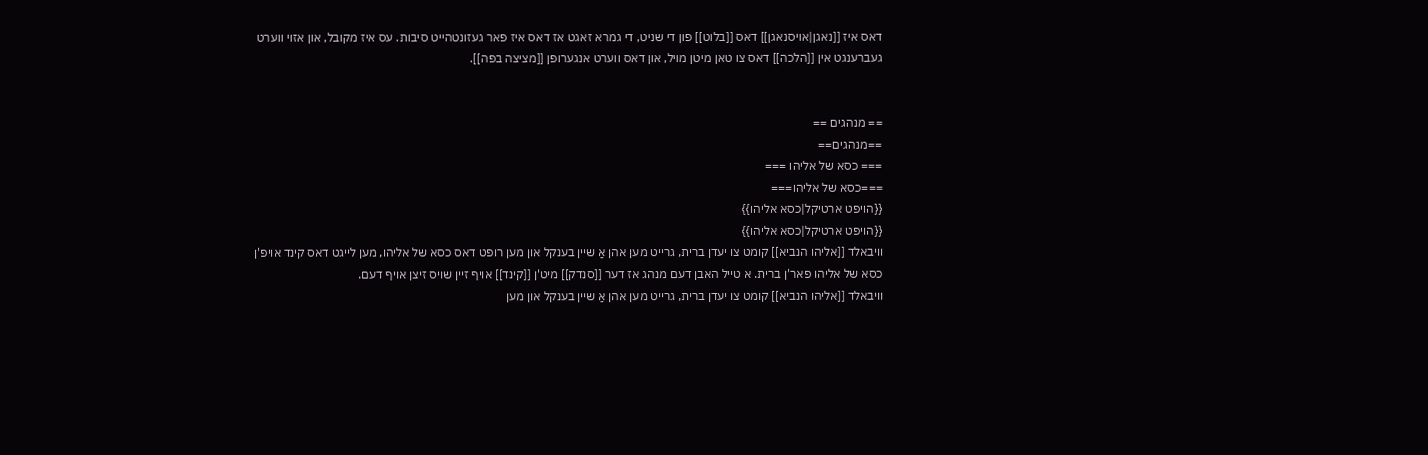דאס איז [[נאגן|אויסנאגן]] דאס [[בלוט]] פון די שניט, די גמרא זאגט אז דאס איז פאר געזונטהייט סיבות. עס איז מקובל, און אזוי ווערט געברענגט אין [[הלכה]] דאס צו טאן מיטן מויל, און דאס ווערט אנגערופן [[מציצה בפה]].


== מנהגים ==
==מנהגים==
=== כסא של אליהו ===
===כסא של אליהו===
{{הויפט ארטיקל|כסא אליהו}}
{{הויפט ארטיקל|כסא אליהו}}
וויבאלד [[אליהו הנביא]] קומט צו יעדן ברית, גרייט מען אהן אַ שיין בענקל און מען רופט דאס כסא של אליהו, מען לייגט דאס קינד אויפ'ן כסא של אליהו פאר'ן ברית. א טייל האבן דעם מנהג אז דער [[סנדק]] מיט'ן [[קינד]] אויף זיין שויס זיצן אויף דעם.
וויבאלד [[אליהו הנביא]] קומט צו יעדן ברית, גרייט מען אהן אַ שיין בענקל און מען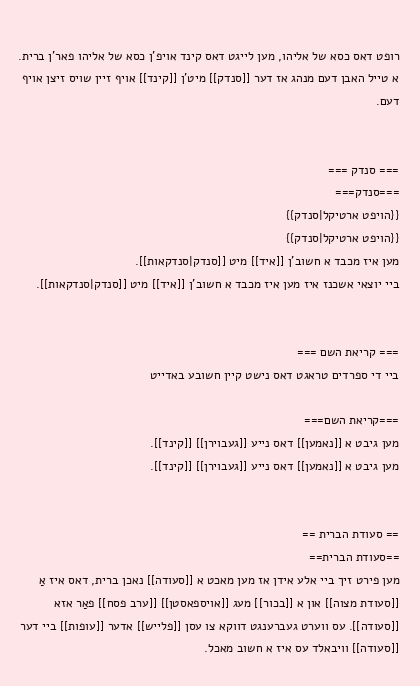רופט דאס כסא של אליהו, מען לייגט דאס קינד אויפ'ן כסא של אליהו פאר'ן ברית. א טייל האבן דעם מנהג אז דער [[סנדק]] מיט'ן [[קינד]] אויף זיין שויס זיצן אויף דעם.


=== סנדק ===
===סנדק===
{{הויפט ארטיקל|סנדק}}
{{הויפט ארטיקל|סנדק}}
מען איז מכבד א חשוב'ן [[איד]] מיט [[סנדק|סנדקאות]].
ביי יוצאי אשכנז איז מען איז מכבד א חשוב'ן [[איד]] מיט [[סנדק|סנדקאות]].


=== קריאת השם ===
ביי די ספרדים טראגט דאס נישט קיין חשובע באדייט

===קריאת השם===
מען גיבט א [[נאמען]] דאס נייע [[געבוירן]] [[קינד]].
מען גיבט א [[נאמען]] דאס נייע [[געבוירן]] [[קינד]].


== סעודת הברית ==
==סעודת הברית==
מען פירט זיך ביי אלע אידן אז מען מאכט א [[סעודה]] נאכן ברית, דאס איז אַ [[סעודת מצוה]] און א [[בכור]] מעג [[אויספאסטן]] [[ערב פסח]] פאַר אזא [[סעודה]]. עס ווערט געברענגט דווקא צו עסן [[פלייש]] אדער [[עופות]] ביי דער [[סעודה]] וויבאלד עס איז א חשוב מאכל.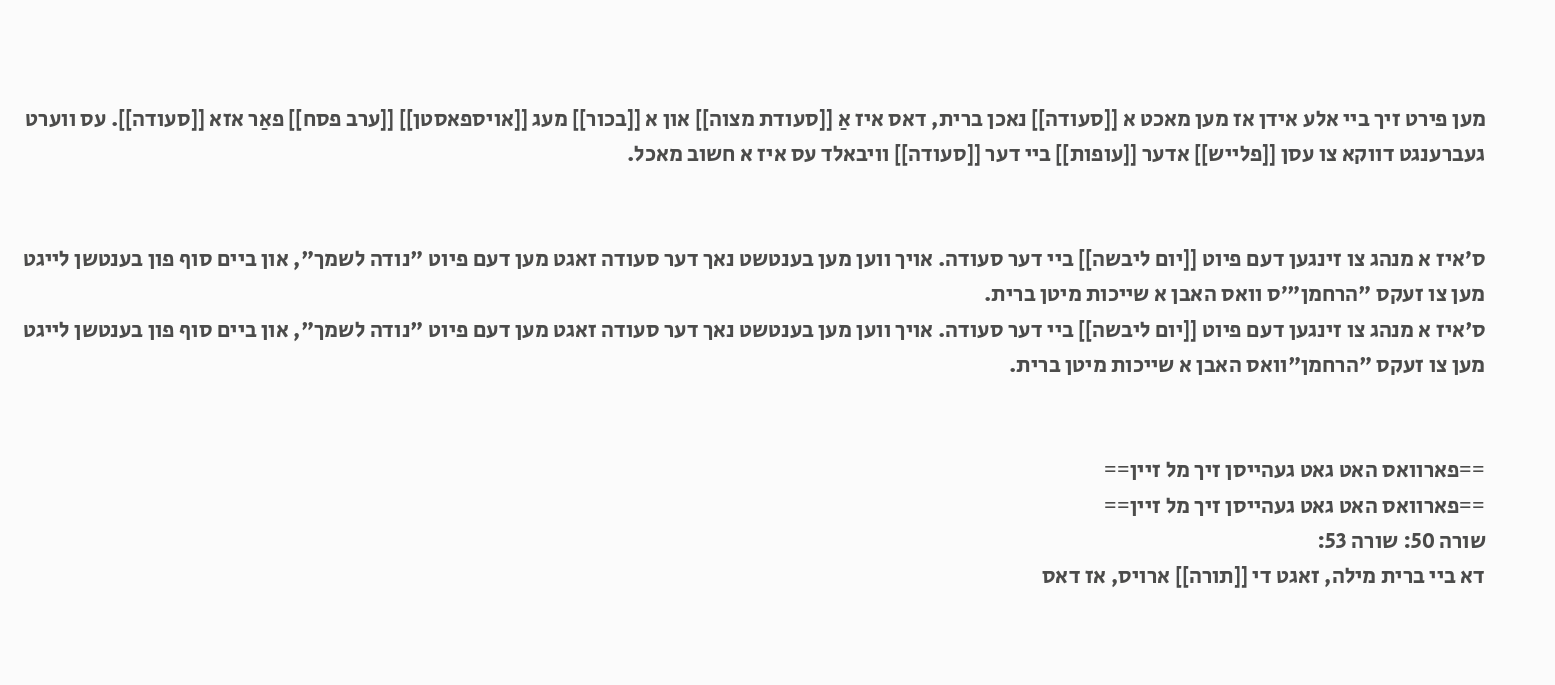מען פירט זיך ביי אלע אידן אז מען מאכט א [[סעודה]] נאכן ברית, דאס איז אַ [[סעודת מצוה]] און א [[בכור]] מעג [[אויספאסטן]] [[ערב פסח]] פאַר אזא [[סעודה]]. עס ווערט געברענגט דווקא צו עסן [[פלייש]] אדער [[עופות]] ביי דער [[סעודה]] וויבאלד עס איז א חשוב מאכל.


ס׳איז א מנהג צו זינגען דעם פיוט [[יום ליבשה]] ביי דער סעודה. אויך ווען מען בענטשט נאך דער סעודה זאגט מען דעם פיוט "נודה לשמך", און ביים סוף פון בענטשן לייגט מען צו זעקס "הרחמן"׳ס וואס האבן א שייכות מיטן ברית.
ס'איז א מנהג צו זינגען דעם פיוט [[יום ליבשה]] ביי דער סעודה. אויך ווען מען בענטשט נאך דער סעודה זאגט מען דעם פיוט "נודה לשמך", און ביים סוף פון בענטשן לייגט מען צו זעקס "הרחמן"וואס האבן א שייכות מיטן ברית.


==פארוואס האט גאט געהייסן זיך מל זיין==
==פארוואס האט גאט געהייסן זיך מל זיין==
שורה 50: שורה 53:
דא ביי ברית מילה, זאגט די [[תורה]] ארויס, אז דאס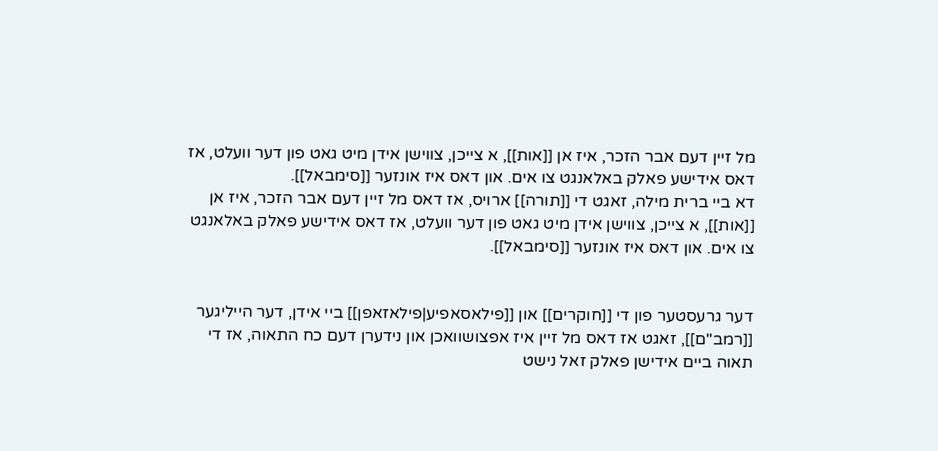מל זיין דעם אבר הזכר, איז אן [[אות]], א צייכן, צווישן אידן מיט גאט פון דער וועלט, אז דאס אידישע פאלק באלאנגט צו אים. און דאס איז אונזער [[סימבאל]].
דא ביי ברית מילה, זאגט די [[תורה]] ארויס, אז דאס מל זיין דעם אבר הזכר, איז אן [[אות]], א צייכן, צווישן אידן מיט גאט פון דער וועלט, אז דאס אידישע פאלק באלאנגט צו אים. און דאס איז אונזער [[סימבאל]].


דער גרעסטער פון די [[חוקרים]] און [[פילאסאפיע|פילאזאפן]] ביי אידן, דער הייליגער [[רמב"ם]], זאגט אז דאס מל זיין איז אפצושוואכן און נידערן דעם כח התאוה, אז די תאוה ביים אידישן פאלק זאל נישט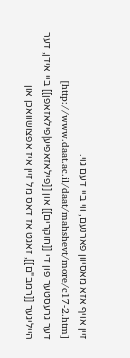זיין אויף אזא מאסיוון פארנעם, ווי ביי דעם גוי. [http://www.daat.ac.il/daat/mahshevt/more/c17-2.htm]
דער גרעסטער פון די [[חוקרים]] און [[פילאזאפיע|פילאזאפן]] ביי אידן, דער הייליגער [[רמב"ם]], זאגט אז דאס מל זיין איז אפצושוואכן און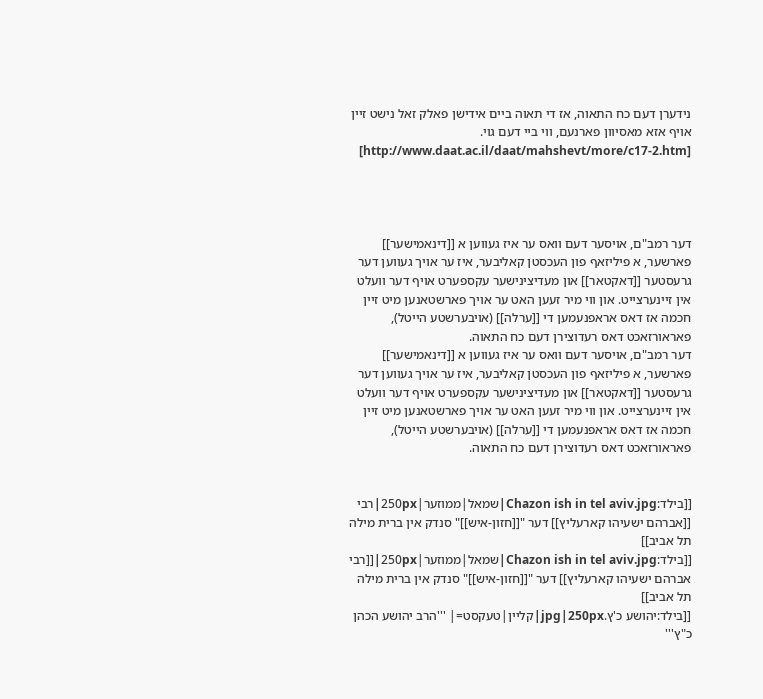נידערן דעם כח התאוה, אז די תאוה ביים אידישן פאלק זאל נישט זיין אויף אזא מאסיוון פארנעם, ווי ביי דעם גוי. [http://www.daat.ac.il/daat/mahshevt/more/c17-2.htm]




דער רמב"ם, אויסער דעם וואס ער איז געווען א [[דינאמישער]] פארשער, א פיליזאף פון העכסטן קאליבער, איז ער אויך געווען דער גרעסטער [[דאקטאר]] און מעדיצינישער עקספערט אויף דער וועלט אין זיינערצייט. און ווי מיר זעען האט ער אויך פארשטאנען מיט זיין חכמה אז דאס אראפנעמען די [[ערלה]] (אויבערשטע הייטל), פאראורזאכט דאס רעדוצירן דעם כח התאוה.
דער רמב"ם, אויסער דעם וואס ער איז געווען א [[דינאמישער]] פארשער, א פיליזאף פון העכסטן קאליבער, איז ער אויך געווען דער גרעסטער [[דאקטאר]] און מעדיצינישער עקספערט אויף דער וועלט אין זיינערצייט. און ווי מיר זעען האט ער אויך פארשטאנען מיט זיין חכמה אז דאס אראפנעמען די [[ערלה]] (אויבערשטע הייטל), פאראורזאכט דאס רעדוצירן דעם כח התאוה.


[[בילד:Chazon ish in tel aviv.jpg|שמאל|ממוזער|250px|רבי [[אברהם ישעיהו קארעליץ]] דער "[[חזון-איש]]" סנדק אין ברית מילה תל אביב]]
[[בילד:Chazon ish in tel aviv.jpg|שמאל|ממוזער|250px|[[רבי אברהם ישעיהו קארעליץ]] דער "[[חזון-איש]]" סנדק אין ברית מילה תל אביב]]
[[בילד:יהושע כ'ץ.jpg|250px|קליין|טעקסט=| '''הרב יהושע הכהן כ"ץ'''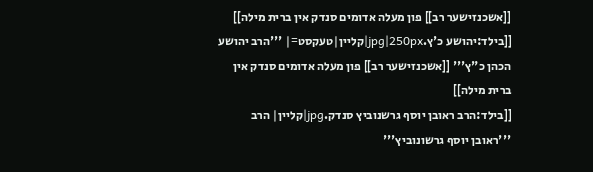[[אשכנזישער רב]] פון מעלה אדומים סנדק אין ברית מילה]]
[[בילד:יהושע כ'ץ.jpg|250px|קליין|טעקסט=| '''הרב יהושע הכהן כ"ץ''' [[אשכנזישער רב]] פון מעלה אדומים סנדק אין ברית מילה]]
[[בילד:הרב ראובן יוסף גרשנוביץ סנדק.jpg|קליין| הרב '''ראובן יוסף גרשונוביץ'''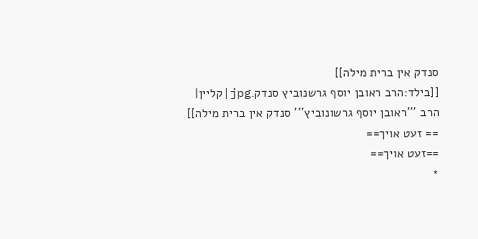סנדק אין ברית מילה]]
[[בילד:הרב ראובן יוסף גרשנוביץ סנדק.jpg|קליין| הרב '''ראובן יוסף גרשונוביץ''' סנדק אין ברית מילה]]
== זעט אויך==
==זעט אויך==
*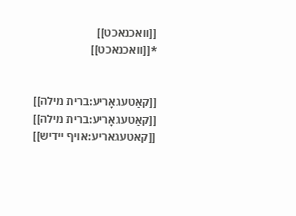[[וואכנאכט]]
*[[וואכנאכט]]


[[קאַטעגאָריע:ברית מילה]]
[[קאַטעגאָריע:ברית מילה]]
[[קאטעגאריע:אויף יידיש]]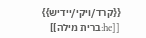{{קרד/ויקי/יידיש}}
[[he:ברית מילה]]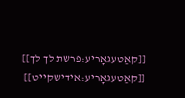[[קאַטעגאָריע:פרשת לך לך]]
[[קאַטעגאָריע:אידישקייט]]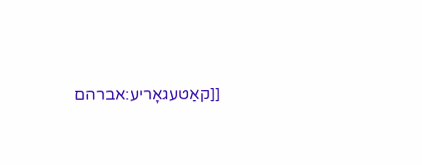[[קאַטעגאָריע:אברהם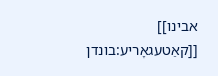אבינו]]
[[קאַטעגאָריע:בונדן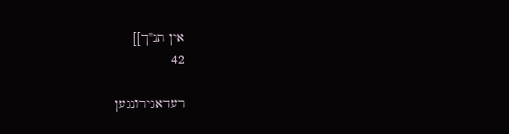אין תנ"ך]]
42

רעדאגירונגען